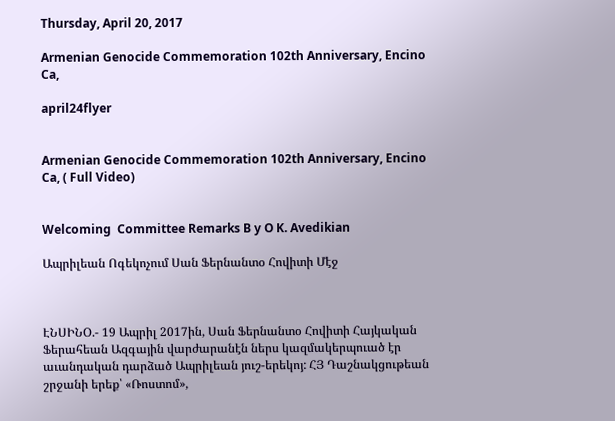Thursday, April 20, 2017

Armenian Genocide Commemoration 102th Anniversary, Encino Ca,

april24flyer


Armenian Genocide Commemoration 102th Anniversary, Encino Ca, ( Full Video)


Welcoming  Committee Remarks B y O K. Avedikian

Ապրիլեան Ոգեկոչում Սան Ֆերնանտօ Հովիտի Մէջ



ԷՆՍԻՆՕ.- 19 Ապրիլ 2017ին, Սան Ֆերնանտօ Հովիտի Հայկական Ֆերահեան Ազգային վարժարանէն ներս կազմակերպուած էր աւանդական դարձած Ապրիլեան յուշ-երեկոյ: ՀՅ Դաշնակցութեան շրջանի երեք՝ «Ռոստոմ»,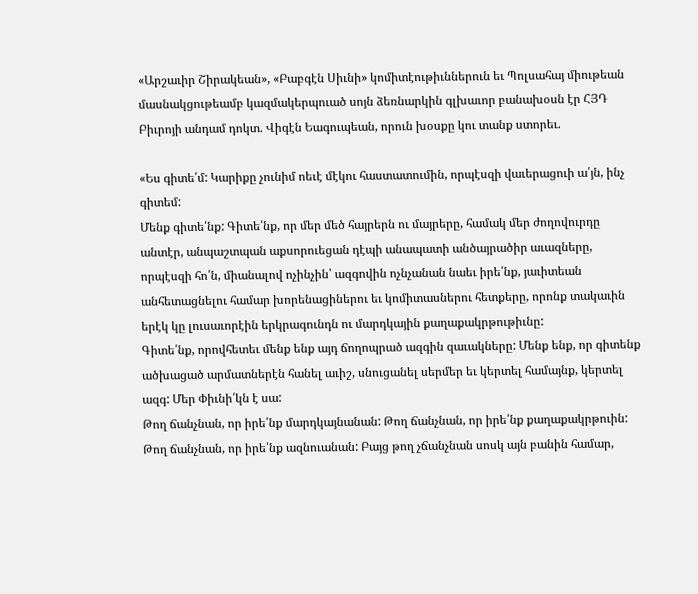«Արշաւիր Շիրակեան», «Բաբգէն Սիւնի» կոմիտէութիւններուն եւ Պոլսահայ միութեան մասնակցութեամբ կազմակերպուած սոյն ձեռնարկին գլխաւոր բանախօսն էր ՀՅԴ Բիւրոյի անդամ դոկտ. Վիգէն Եագուպեան, որուն խօսքը կու տանք ստորեւ.

«Ես գիտե՛մ: Կարիքը չունիմ ոեւէ մէկու հաստատումին, որպէսզի վաւերացուի ա՛յն, ինչ գիտեմ:
Մենք գիտե՛նք: Գիտե՛նք, որ մեր մեծ հայրերն ու մայրերը, համակ մեր ժողովուրդը անտէր, անպաշտպան աքսորուեցան դէպի անապատի անծայրածիր աւազները, որպէսզի հո՛ն, միանալով ոչինչին՝ ազգովին ոչնչանան նաեւ իրե՛նք, յաւիտեան անհետացնելու համար խորենացիներու եւ կոմիտասներու հետքերը, որոնք տակաւին երէկ կը լուսաւորէին երկրագունդն ու մարդկային քաղաքակրթութիւնը:
Գիտե՛նք, որովհետեւ մենք ենք այդ ճողոպրած ազգին զաւակները: Մենք ենք, որ գիտենք ածխացած արմատներէն հանել աւիշ, սնուցանել սերմեր եւ կերտել համայնք, կերտել ազգ: Մեր Փիւնի՛կն է սա:
Թող ճանչնան, որ իրե՛նք մարդկայնանան: Թող ճանչնան, որ իրե՛նք քաղաքակրթուին: Թող ճանչնան, որ իրե՛նք ազնուանան: Բայց թող չճանչնան սոսկ այն բանին համար,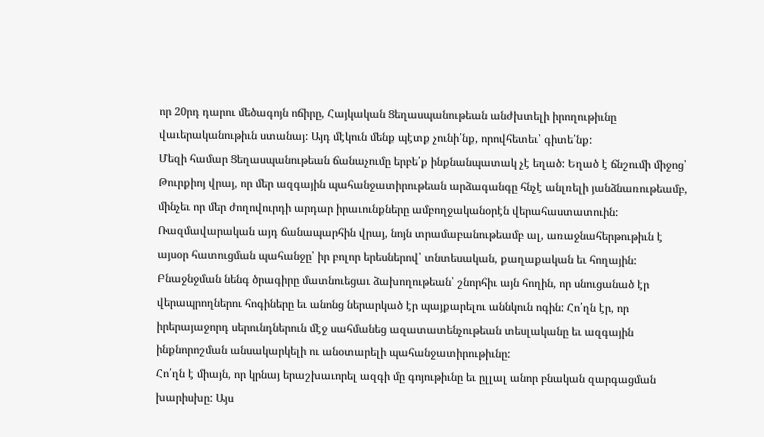որ 20րդ դարու մեծագոյն ոճիրը, Հայկական Ցեղասպանութեան անժխտելի իրողութիւնը վաւերականութիւն ստանայ: Այդ մէկուն մենք պէտք չունի՛նք, որովհետեւ՝ գիտե՛նք:
Մեզի համար Ցեղասպանութեան ճանաչումը երբե՛ք ինքնանպատակ չէ եղած: Եղած է ճնշումի միջոց՝ Թուրքիոյ վրայ, որ մեր ազգային պահանջատիրութեան արձագանգը հնչէ անլռելի յանձնառութեամբ, մինչեւ որ մեր ժողովուրդի արդար իրաւունքները ամբողջականօրէն վերահաստատուին:
Ռազմավարական այդ ճանապարհին վրայ, նոյն տրամաբանութեամբ ալ, առաջնահերթութիւն է այսօր հատուցման պահանջը՝ իր բոլոր երեսներով՝ տնտեսական, քաղաքական եւ հողային:
Բնաջնջման նենգ ծրագիրը մատնուեցաւ ձախողութեան՝ շնորհիւ այն հողին, որ սնուցանած էր վերապրողներու հոգիները եւ անոնց ներարկած էր պայքարելու աննկուն ոգին: Հո՛ղն էր, որ իրերայաջորդ սերունդներուն մէջ սահմանեց ազատատենչութեան տեսլականը եւ ազգային ինքնորոշման անսակարկելի ու անօտարելի պահանջատիրութիւնը:
Հո՛ղն է միայն, որ կրնայ երաշխաւորել ազգի մը գոյութիւնը եւ ըլլալ անոր բնական զարգացման խարիսխը: Այս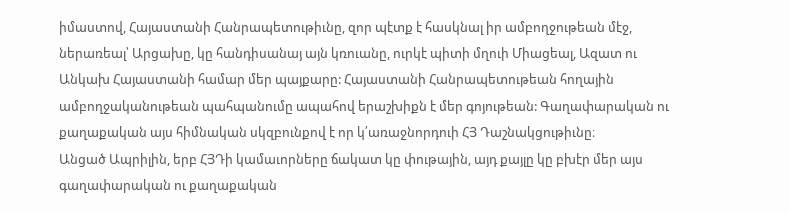իմաստով, Հայաստանի Հանրապետութիւնը, զոր պէտք է հասկնալ իր ամբողջութեան մէջ, ներառեալ՝ Արցախը, կը հանդիսանայ այն կռուանը, ուրկէ պիտի մղուի Միացեալ, Ազատ ու Անկախ Հայաստանի համար մեր պայքարը: Հայաստանի Հանրապետութեան հողային ամբողջականութեան պահպանումը ապահով երաշխիքն է մեր գոյութեան: Գաղափարական ու քաղաքական այս հիմնական սկզբունքով է որ կ՛առաջնորդուի ՀՅ Դաշնակցութիւնը։
Անցած Ապրիլին, երբ ՀՅԴի կամաւորները ճակատ կը փութային, այդ քայլը կը բխէր մեր այս գաղափարական ու քաղաքական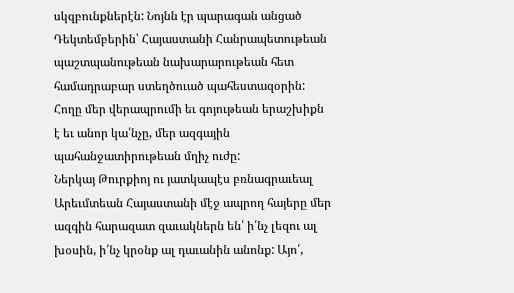սկզբունքներէն: Նոյնն էր պարագան անցած Դեկտեմբերին՝ Հայաստանի Հանրապետութեան պաշտպանութեան նախարարութեան հետ համադրաբար ստեղծուած պահեստազօրին: Հողը մեր վերապրումի եւ գոյութեան երաշխիքն է եւ անոր կա՛նչը, մեր ազգային պահանջատիրութեան մղիչ ուժը:
Ներկայ Թուրքիոյ ու յատկապէս բռնագրաւեալ Արեւմտեան Հայաստանի մէջ ապրող հայերը մեր ազգին հարազատ զաւակներն են՝ ի՛նչ լեզու ալ խօսին, ի՛նչ կրօնք ալ դաւանին անոնք: Այո՛,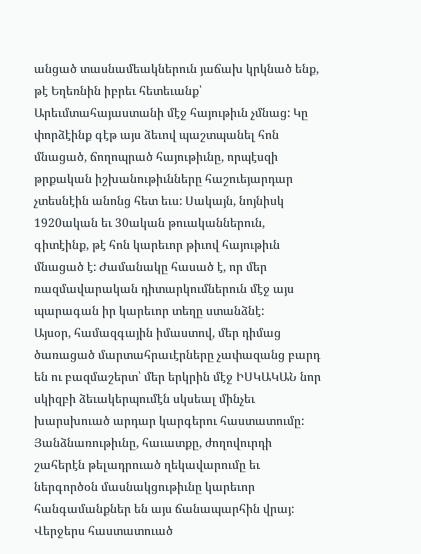անցած տասնամեակներուն յաճախ կրկնած ենք, թէ Եղեռնին իբրեւ հետեւանք՝ Արեւմտահայաստանի մէջ հայութիւն չմնաց: Կը փորձէինք գէթ այս ձեւով պաշտպանել հոն մնացած, ճողոպրած հայութիւնը, որպէսզի թրքական իշխանութիւնները հաշուեյարդար չտեսնէին անոնց հետ եւս: Սակայն, նոյնիսկ 1920ական եւ 30ական թուականներուն, գիտէինք, թէ հոն կարեւոր թիւով հայութիւն մնացած է: Ժամանակը հասած է, որ մեր ռազմավարական դիտարկումներուն մէջ այս պարագան իր կարեւոր տեղը ստանձնէ:
Այսօր, համազգային իմաստով, մեր դիմաց ծառացած մարտահրաւէրները չափազանց բարդ են ու բազմաշերտ՝ մեր երկրին մէջ ԻՍԿԱԿԱՆ նոր սկիզբի ձեւակերպումէն սկսեալ մինչեւ խարսխուած արդար կարգերու հաստատումը: Յանձնառութիւնը, հաւատքը, ժողովուրդի շահերէն թելադրուած ղեկավարումը եւ ներգործօն մասնակցութիւնը կարեւոր հանգամանքներ են այս ճանապարհին վրայ: Վերջերս հաստատուած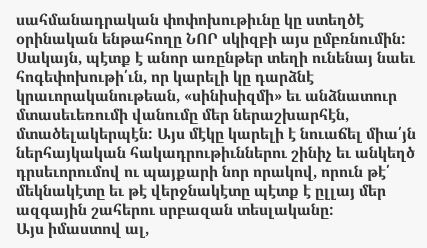սահմանադրական փոփոխութիւնը կը ստեղծէ օրինական ենթահողը ՆՈՐ սկիզբի այս ըմբռնումին: Սակայն, պէտք է անոր առընթեր տեղի ունենայ նաեւ հոգեփոխութի՛ւն, որ կարելի կը դարձնէ կրաւորականութեան, «սինիսիզմի» եւ անձնատուր մտասեւեռումի վանումը մեր ներաշխարհէն, մտածելակերպէն: Այս մէկը կարելի է նուաճել միա՛յն ներհայկական հակադրութիւններու շինիչ եւ անկեղծ դրսեւորումով ու պայքարի նոր որակով, որուն թէ՛ մեկնակէտը եւ թէ վերջնակէտը պէտք է ըլլայ մեր ազգային շահերու սրբազան տեսլականը:
Այս իմաստով ալ,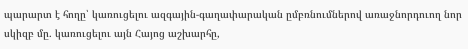պարարտ է հողը՝ կառուցելու ազգային-գաղափարական ըմբռնումներով առաջնորդուող նոր սկիզբ մը. կառուցելու այն Հայոց աշխարհը,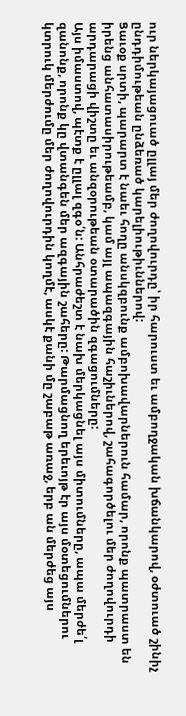ուր ներկայացուած ըլլայ մեր ժողովուրդը՝ իր հարուստ եւ ամբողջական խճանկարով, օժտուած շինիչ ընդդիմութեան ընձեռած կարելիութիւններով:
Ցաւօք սրտի, պարարտ է նաեւ հողը անսկզբունք ամբոխավարներուն համար, որոնք պատրաստ են իրենց անհատասիրութեամբ, կամ այլ ապազգային հաշիւներով, շահագործելու մեր ժողովուրդի արդարացի վիշտը եւ անզօրութեան օտարածին զգացումները:
Այս իմաստով, պէտք է ըլլալ զգօ՛ն: Անհրաժեշտ է նախ մերկացնել այս միտումները, ապա մերժե՛լ զանոնք, որոնք կը վտանգեն մեր ազգային շահերը: Թարմացնող երեւոյթ էր այս մօտեցումներու կտրուկ մերժումը մեր ժողովուրդին կողմէ, ասկէ քանի մը շաբաթ առաջ, երբ ան մերժեց այս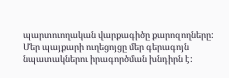պարտուողական վարքագիծը քարոզողները:
Մեր պայքարի ուղեցոյցը մեր գերագոյն նպատակներու իրագործման խնդիրն է: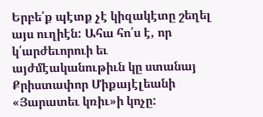Երբե՛ք պէտք չէ կիզակէտը շեղել այս ուղիէն: Ահա հո՛ս է, որ կ՛արժեւորուի եւ այժմէականութիւն կը ստանայ Քրիստափոր Միքայէլեանի «Յարատեւ կռիւ»ի կոչը: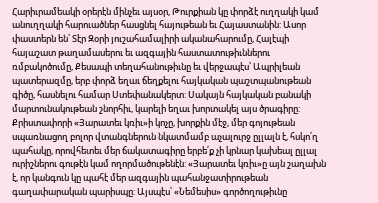Հարիւրամեակի օրերէն մինչեւ այսօր, Թուրքիան կը փորձէ ուղղակի կամ անուղղակի հարուածներ հասցնել հայութեան եւ Հայաստանին: Ասոր փաստերն են՝ Տէր Զօրի յուշահամալիրի ականահարումը, Հալէպի հայաշատ թաղամասերու եւ ազգային հաստատութիւններու ռմբակոծումը, Քեսապի տեղահանութիւնը եւ վերջապէս՝ Ապրիլեան պատերազմը, երբ փորձ եղաւ ճեղքելու հայկական պաշտպանութեան գիծը, հասնելու համար Ստեփանակերտ: Սակայն հայկական բանակի մարտունակութեան շնորհիւ, կարելի եղաւ խորտակել այս ծրագիրը:
Քրիստափորի «Յարատեւ կռիւ»ի կոչը, խորքին մէջ, մեր գոյութեան սպառնացող բոլոր վտանգներուն նկատմամբ աչալուրջ ըլլալն է, հսկո՛ղ պահակը, որովհետեւ մեր ճակատագիրը երբե՛ք չի կրնար կախեալ ըլլալ ուրիշներու գութէն կամ ողորմածութենէն: «Յարատեւ կռիւ»ը այն շաղախն է, որ կանգուն կը պահէ մեր ազգային պահանջատիրութեան գաղափարական պարիսպը: Այսպէս՝ «Նեմեսիս» գործողութիւնը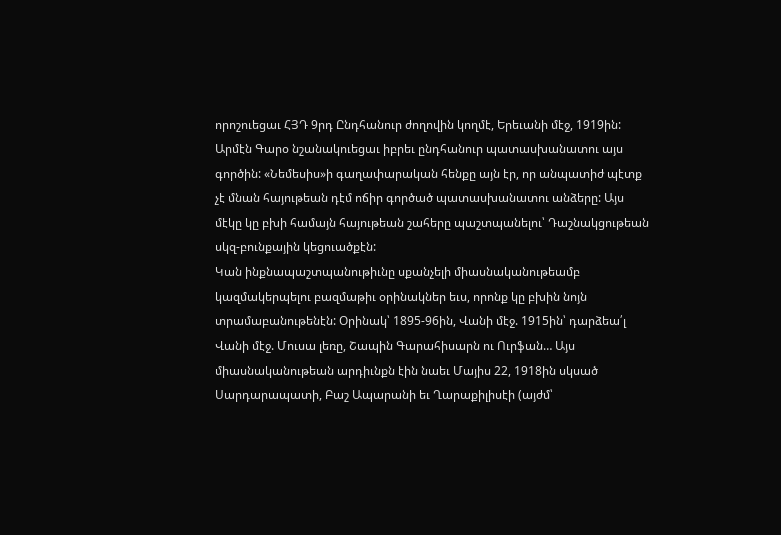որոշուեցաւ ՀՅԴ 9րդ Ընդհանուր ժողովին կողմէ, Երեւանի մէջ, 1919ին: Արմէն Գարօ նշանակուեցաւ իբրեւ ընդհանուր պատասխանատու այս գործին: «Նեմեսիս»ի գաղափարական հենքը այն էր, որ անպատիժ պէտք չէ մնան հայութեան դէմ ոճիր գործած պատասխանատու անձերը: Այս մէկը կը բխի համայն հայութեան շահերը պաշտպանելու՝ Դաշնակցութեան սկզ-բունքային կեցուածքէն:
Կան ինքնապաշտպանութիւնը սքանչելի միասնականութեամբ կազմակերպելու բազմաթիւ օրինակներ եւս, որոնք կը բխին նոյն տրամաբանութենէն: Օրինակ՝ 1895-96ին, Վանի մէջ. 1915ին՝ դարձեա՛լ Վանի մէջ. Մուսա լեռը, Շապին Գարահիսարն ու Ուրֆան… Այս միասնականութեան արդիւնքն էին նաեւ Մայիս 22, 1918ին սկսած Սարդարապատի, Բաշ Ապարանի եւ Ղարաքիլիսէի (այժմ՝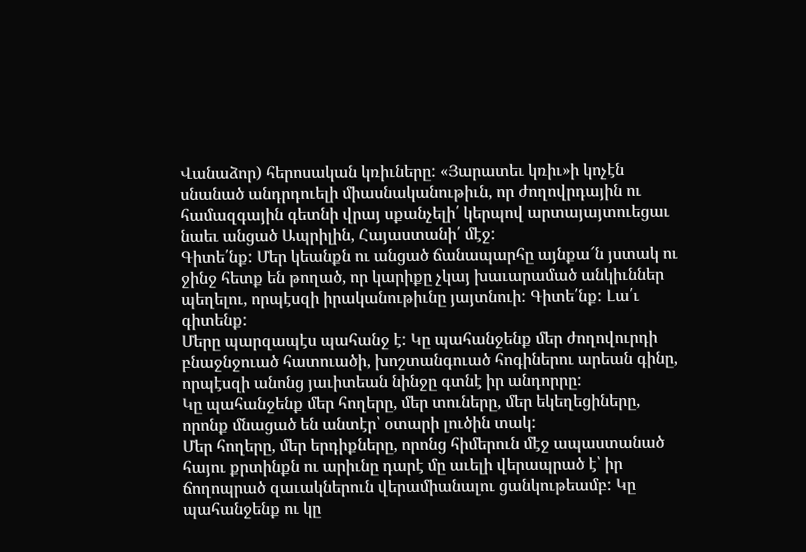Վանաձոր) հերոսական կռիւները: «Յարատեւ կռիւ»ի կոչէն սնանած անդրդուելի միասնականութիւն, որ ժողովրդային ու համազգային գետնի վրայ սքանչելի՛ կերպով արտայայտուեցաւ նաեւ անցած Ապրիլին, Հայաստանի՛ մէջ:
Գիտե՛նք: Մեր կեանքն ու անցած ճանապարհը այնքա՜ն յստակ ու ջինջ հետք են թողած, որ կարիքը չկայ խաւարամած անկիւններ պեղելու, որպէսզի իրականութիւնը յայտնուի: Գիտե՛նք: Լա՛ւ գիտենք:
Մերը պարզապէս պահանջ է: Կը պահանջենք մեր ժողովուրդի բնաջնջուած հատուածի, խոշտանգուած հոգիներու արեան գինը, որպէսզի անոնց յաւիտեան նինջը գտնէ իր անդորրը:
Կը պահանջենք մեր հողերը, մեր տուները, մեր եկեղեցիները, որոնք մնացած են անտէր՝ օտարի լուծին տակ:
Մեր հողերը, մեր երդիքները, որոնց հիմերուն մէջ ապաստանած հայու քրտինքն ու արիւնը դարէ մը աւելի վերապրած է՝ իր ճողոպրած զաւակներուն վերամիանալու ցանկութեամբ: Կը պահանջենք ու կը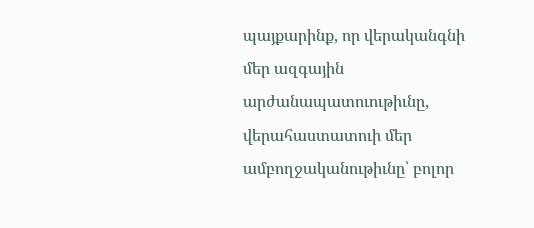պայքարինք, որ վերականգնի մեր ազգային արժանապատուութիւնը, վերահաստատուի մեր ամբողջականութիւնը՝ բոլոր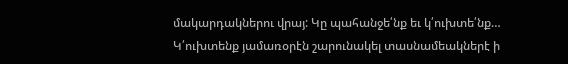մակարդակներու վրայ: Կը պահանջե՛նք եւ կ՛ուխտե՛նք…
Կ՛ուխտենք յամառօրէն շարունակել տասնամեակներէ ի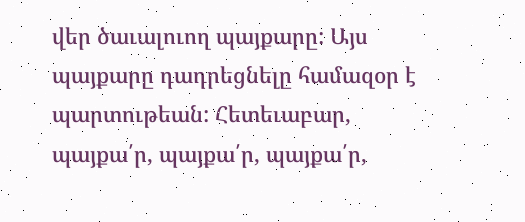վեր ծաւալուող պայքարը: Այս պայքարը դադրեցնելը համազօր է պարտութեան: Հետեւաբար, պայքա՛ր, պայքա՛ր, պայքա՛ր,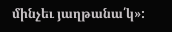մինչեւ յաղթանա՛կ»: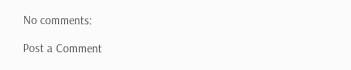No comments:

Post a Comment